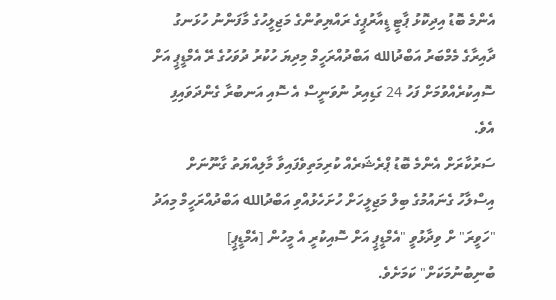އެންމެ ބޮޑު އިދިކޮޅު ޕާޓީ ޑީއާރުޕީގެ ރައްޔިތުންގެ މަޖިލީހުގެ މާފަންނު ހުޅަނގު ދާއިރާގެ މެމްބަރު އަބްދުالله އަބްދުއްރަހީމް މިދިޔަ ހުކުރު ދުވަހުގެ ރޭ އެމްޑީޕީ އަށް ސޮއިކުރެއްވުމަށް ފަހު 24 ގަޑިއިރު ނުވަނީސް އެ ސޮއި އަނބުރާ ގެންދަވައިފި އެވެ.
ސަރުކާރަށް އެންމެ ބޮޑު ޕްރެޝަރެއް ކުރިމަތިވެފައިވާ މާލިއްޔަތު ގާނޫނަށް އިސްލާހު ގެނައުމުގެ ބިލް މަޖިލީހަށް ހުށަހެޅުއްވި އަބްދުالله އަބްދުއްރަހީމް މިއަދު "ހަވީރަ" ށް ވިދާޅުވީ "އެމްޑީޕީ އަށް ސޮއިކުރީ އެ މީހުން [އެމްޑީޕީ] ބުނިބުނުމަކަށް" ކަމަށެވެ.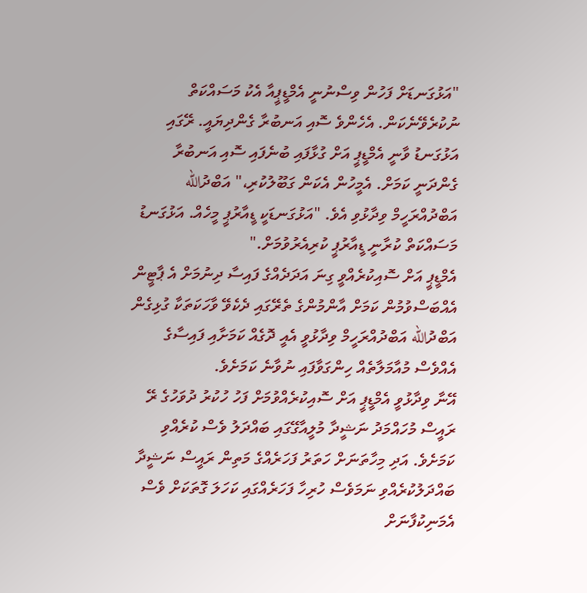"އަޅުގަނޑަށް ފަހުން ވިސްނުނީ އެމްޑީޕީއާ އެކު މަސައްކަތް ނުކުރެވޭނެކަން. އެހެންވެ ސޮއި އަނބުރާ ގެންދިޔައީ. ރޭގައި އަޅުގަނޑު ވާނީ އެމްޑީޕީ އަށް ގުޅާފައި ބުނެފައި ސޮއި އަނބުރާ ގެންދަނީ ކަމަށް. އެމީހުން އެކަން ގަބޫލުކުރި،" އަބްދުالله އަބްދުއްރަހީމް ވިދާޅުވި އެވެ. "އަޅުގަނޑަކީ ޑީއާރުޕީ މީހެއް. އަޅުގަނޑު މަސައްކަތް ކުރާނީ ޑީއާރުޕީ ކުރިއެރުވުމަށް."
އެމްޑީޕީ އަށް ސޮއިކުރެއްވީ ގިނަ އަދަދެއްގެ ފައިސާ ދިނުމަށް އެ ޕާޓީން އެއްބަސްވުމުން ކަމަށް އާންމުންގެ ތެރޭގައި ދެކެވޭ ވާހަކަތަކާ ގުޅިގެން އަބްދުالله އަބްދުއްރަހީމް ވިދާޅުވީ އެއީ ދޮގެއް ކަމަށާއި ފައިސާގެ އެއްވެސް މުއާމަލާތެއް ހިންގަވާފައި ނުވާނެ ކަމަށެވެ.
އޭނާ ވިދާޅުވީ އެމްޑީޕީ އަށް ސޮއިކުރެއްވުމަށް ފަހު ހުކުރު ދުވަހުގެ ރޭ ރައީސް މުހައްމަދު ނަޝީދާ މުލީއާގޭގައި ބައްދަލު ވެސް ކުރެއްވި ކަމަށެވެ. އަދި މިހާތަނަށް ހަތަރު ފަހަރެއްގެ މަތިން ރައީސް ނަޝީދާ ބައްދަލުކުރެއްވި ނަމަވެސް ހުރިހާ ފަހަރެއްގައި ކަހަލަ ގޮތަކަށް ވެސް އެމަނިކުފާނަށް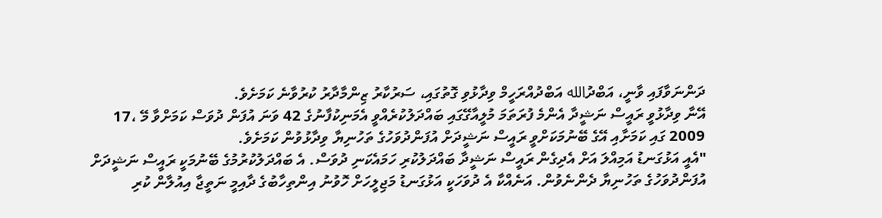ދަންނަވާފައި ވާނީ، އަބްދުالله އަބްދުއްރަހީމް ވިދާޅުވި ގޮތުގައި، ސަރުކާރު ޒިންމާދާރު ކުރުވާނެ ކަމަށެވެ.
އޭނާ ވިދާޅުވީ ރައީސް ނަޝީދާ އެންމެ ފުރަތަމަ މުލީއާގޭގައި ބައްދަލުކުރެއްވީ އެމަނިކުފާނުގެ 42 ވަނަ އުފަން ދުވަސް ކަމަށްވާ މޭ ،17 2009 ގައި ކަމަށާއި އޭގެ ބޭނުމަކަށްވީ ރައީސް ނަޝީދަށް އުފަންދުވަހުގެ ތަހުނިޔާ ވިދާޅުވުން ކަމަށެވެ.
"އެއީ އަޅުގަނޑު އަމިއްލަ އަށް އެދިގެން ރައީސް ނަޝީދާ ބައްދަލުކުރި ހަމައެކަނި ދުވަސް. އެ ބައްދަލުކުރުމުގެ ބޭނުމަކީ ރައީސް ނަޝީދަށް އުފަންދުވަހުގެ ތަހުނިޔާ ދެންނެވުން. އަނެއްކާ އެ ދުވަހަކީ އަޅުގަނޑު މަޖިލީހަށް ހޮވުނު އިންތިހާބުގެ ދާއިމީ ނަތީޖާ އިއުލާން ކުރި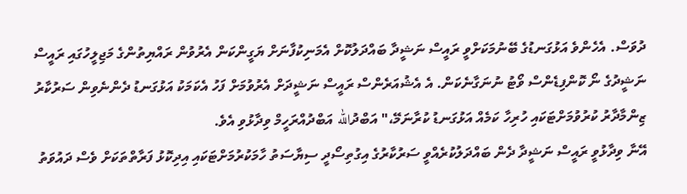ދުވަސް. އެހެންވެ އަޅުގަނޑުގެ ބޭނުމަކަށްވީ ރައީސް ނަޝީދާ ބައްދަލުކޮށް އެމަނިކުފާނަށް ޔަގީންކަން އެރުވުން ރައްޔިތުންގެ މަޖިލީހުގައި ރައީސް ނަޝީދުގެ ނޯ ކޮންފިޑެންސް ވޯޓު ނުނަގާނެކަން. އެ އެޝުއަރެންސް ރައީސް ނަޝީދަށް އެރުވުމަށް ފަހު އެކަމަކު އަޅުގަނޑު ދެންނެވިން ސަރުކާރު ޒިންމާދާރު ކުރުވުމަށްޓަކައި ހުރިހާ ކަމެއް އަޅުގަނޑު ކުރާނަމޭ،" އަބްދުالله އަބްދުއްރަހީމް ވިދާޅުވި އެވެ.
އޭނާ ވިދާޅުވީ ރައީސް ނަޝީދާ ދެން ބައްދަލުކުރެއްވީ ސަރުކާރުގެ އިގުތިސޯދީ ސިޔާސަތު ހާމަކުރުމަށްޓަކައި އިދިކޮޅު ފަރާތްތަކަށް ވެސް ދައުވަތު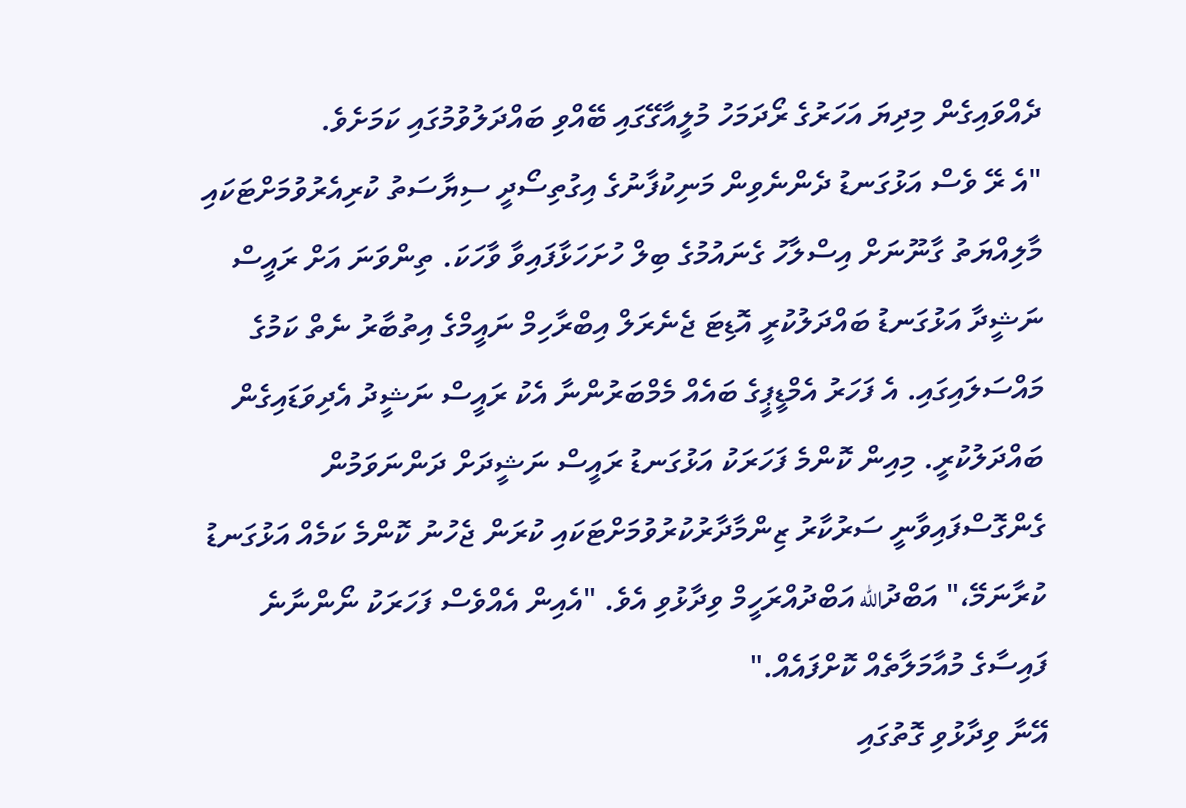ދެއްވައިގެން މިދިޔަ އަހަރުގެ ރޯދަމަހު މުލީއާގޭގައި ބޭއްވި ބައްދަލުވުމުގައި ކަމަށެވެ.
"އެ ރޭ ވެސް އަޅުގަނޑު ދެންނެވިން މަނިކުފާނުގެ އިގުތިސޯދީ ސިޔާސަތު ކުރިއެރުވުމަށްޓަކައި މާލިއްޔަތު ގާނޫނަށް އިސްލާހު ގެނައުމުގެ ބިލް ހުށަހަޅާފައިވާ ވާހަކަ. ތިންވަނަ އަށް ރައީސް ނަޝީދާ އަޅުގަނޑު ބައްދަލުކުރީ އޮޑިޓަ ޖެނެރަލް އިބްރާހިމް ނައީމްގެ އިތުބާރު ނެތް ކަމުގެ މައްސަލައިގައި. އެ ފަހަރު އެމްޑީޕީގެ ބައެއް މެމްބަރުންނާ އެކު ރައީސް ނަޝީދު އެދިވަޑައިގެން ބައްދަލުކުރީ. މިއިން ކޮންމެ ފަހަރަކު އަޅުގަނޑު ރައީސް ނަޝީދަށް ދަންނަވަމުން ގެންގޮސްފައިވާނީ ސަރުކާރު ޒިންމާދާރުކުރުވުމަށްޓަކައި ކުރަން ޖެހުނު ކޮންމެ ކަމެއް އަޅުގަނޑު ކުރާނަމޭ،" އަބްދުالله އަބްދުއްރަހީމް ވިދާޅުވި އެވެ. "އެއިން އެއްވެސް ފަހަރަކު ނޯންނާނެ ފައިސާގެ މުއާމަލާތެއް ކޮށްފައެއް."
އޭނާ ވިދާޅުވި ގޮތުގައި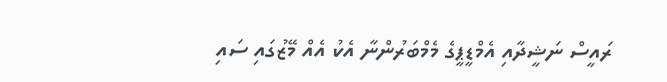ރައީސް ނަޝީދާއި އެމްޑީޕީގެ މެމްބަރުންނާ އެކު އެއް މޭޒުގައި ސައި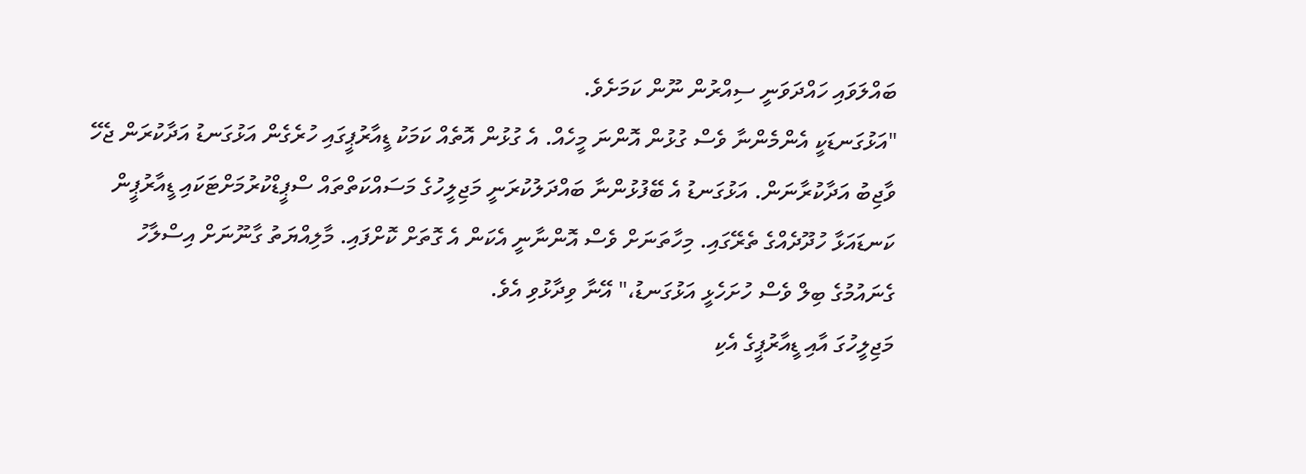ބައްލަވައި ހައްދަވަނީ ސިއްރުން ނޫން ކަމަށެވެ.
"އަޅުގަނޑަކީ އެންމެންނާ ވެސް ގުޅުން އޮންނަ މީހެއް. އެ ގުޅުން އޮތެއް ކަމަކު ޑީއާރުޕީގައި ހުރެގެން އަޅުގަނޑު އަދާކުރަން ޖެހޭ ވާޖިބު އަދާކުރާނަން. އަޅުގަނޑު އެ ބޭފުޅުންނާ ބައްދަލުކުރަނީ މަޖިލީހުގެ މަސައްކަތްތައް ސްޕީޑްކުރުމަށްޓަކައި ޑީއާރުޕީން ކަނޑައަޅާ ހުދޫދެއްގެ ތެރޭގައި. މިހާތަނަށް ވެސް އޮންނާނީ އެކަން އެ ގޮތަށް ކޮށްފައި. މާލިއްޔަތު ގާނޫނަށް އިސްލާހު ގެނައުމުގެ ބިލް ވެސް ހުށަހެޅީ އަޅުގަނޑު،" އޭނާ ވިދާޅުވި އެވެ.
މަޖިލީހުގަ އާއި ޑީއާރުޕީގެ އެކި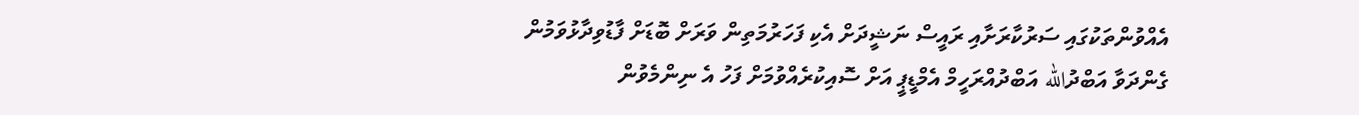އެއްވުންތަކުގައި ސަރުކާރަށާއި ރައީސް ނަޝީދަށް އެކި ފަހަރުމަތިން ވަރަށް ބޮޑަށް ފާޑުވިދާޅުވަމުން ގެންދަވާ އަބްދުالله އަބްދުއްރަހީމް އެމްޑީޕީ އަށް ސޮއިކުރެއްވުމަށް ފަހު އެ ނިންމެވުން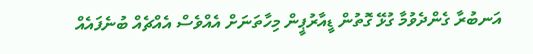އަނބުރާ ގެންދެވުމާ ގުޅޭ ގޮތުން ޑީއާރުޕީން މިހާތަނަށް އެއްވެސް އެއްޗެއް ބުނެފައެއް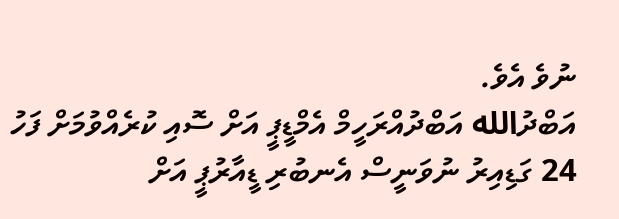ނުވެ އެވެ.
އަބްދުالله އަބްދުއްރަހީމް އެމްޑީޕީ އަށް ސޮއި ކުރެއްވުމަށް ފަހު 24 ގަޑިއިރު ނުވަނީސް އެނބުރި ޑީއާރުޕީ އަށް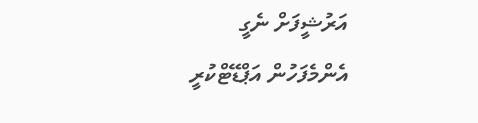އަރުޝީފަށް ނެގީ
އެންމެފަހުން އަޕްޑޭޓްކުރީ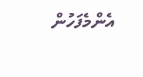އެންމެފަހުން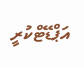އަޕްޑޭޓްކުރީ